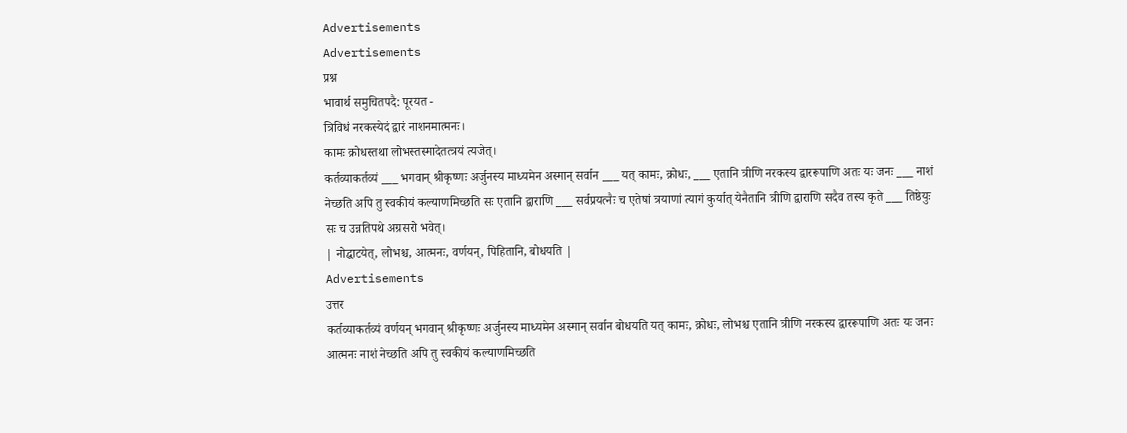Advertisements
Advertisements
प्रश्न
भावार्थ समुचितपदै: पूरयत -
त्रिविधं नरकस्येदं द्वारं नाशनमात्मनः।
कामः क्रोधस्तथा लोभस्तस्मादेतत्त्रयं त्यजेत्।
कर्तव्याकर्तव्यं ___ भगवान् श्रीकृष्णः अर्जुनस्य माध्यमेन अस्मान् सर्वान ___ यत् कामः, क्रोधः, ___ एतानि त्रीणि नरकस्य द्वाररूपाणि अतः यः जनः ___ नाशं नेच्छति अपि तु स्वकीयं कल्याणमिच्छति सः एतानि द्वाराणि ___ सर्वप्रयत्नैः च एतेषां त्रयाणां त्यागं कुर्यात् येनैतानि त्रीणि द्वाराणि सदैव तस्य कृते ___ तिष्ठेयुः सः च उन्नतिपथे अग्रसरो भवेत्।
| नोद्घाटयेत्, लोभश्च, आत्मनः, वर्णयन्, पिहितानि, बोधयति |
Advertisements
उत्तर
कर्तव्याकर्तव्यं वर्णयन् भगवान् श्रीकृष्णः अर्जुनस्य माध्यमेन अस्मान् सर्वान बोधयति यत् कामः, क्रोधः, लोभश्च एतानि त्रीणि नरकस्य द्वाररूपाणि अतः यः जनः आत्मनः नाशं नेच्छति अपि तु स्वकीयं कल्याणमिच्छति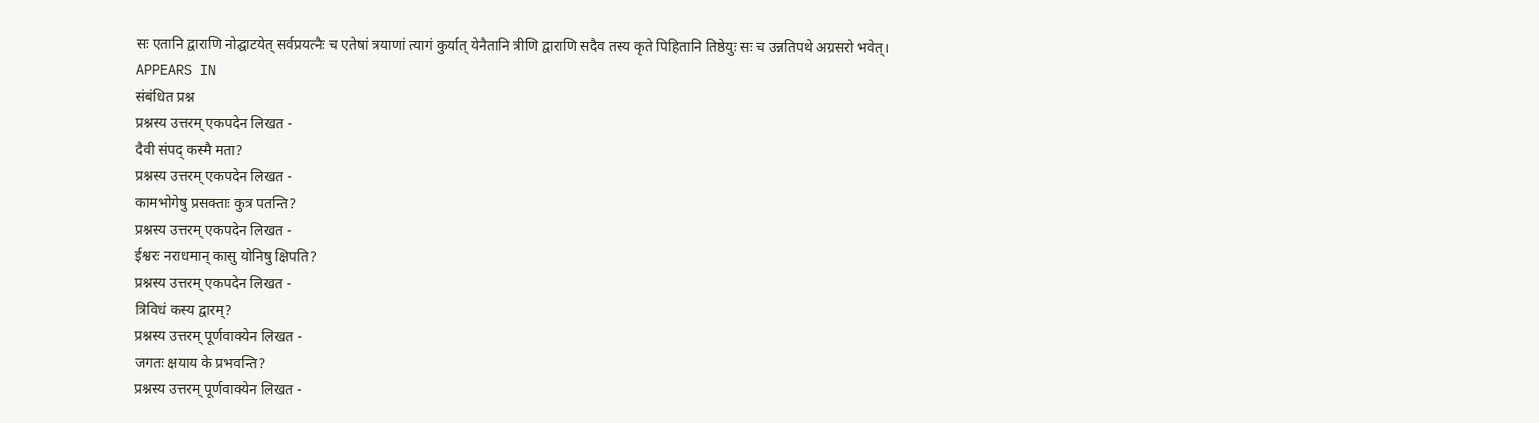सः एतानि द्वाराणि नोद्घाटयेत् सर्वप्रयत्नैः च एतेषां त्रयाणां त्यागं कुर्यात् येनैतानि त्रीणि द्वाराणि सदैव तस्य कृते पिहितानि तिष्ठेयुः सः च उन्नतिपथे अग्रसरो भवेत्।
APPEARS IN
संबंधित प्रश्न
प्रश्नस्य उत्तरम् एकपदेन लिखत -
दैवी संपद् कस्मै मता?
प्रश्नस्य उत्तरम् एकपदेन लिखत -
कामभोगेषु प्रसक्ताः कुत्र पतन्ति?
प्रश्नस्य उत्तरम् एकपदेन लिखत -
ईश्वरः नराधमान् कासु योनिषु क्षिपति?
प्रश्नस्य उत्तरम् एकपदेन लिखत -
त्रिविधं कस्य द्वारम्?
प्रश्नस्य उत्तरम् पूर्णवाक्येन लिखत -
जगतः क्षयाय के प्रभवन्ति?
प्रश्नस्य उत्तरम् पूर्णवाक्येन लिखत -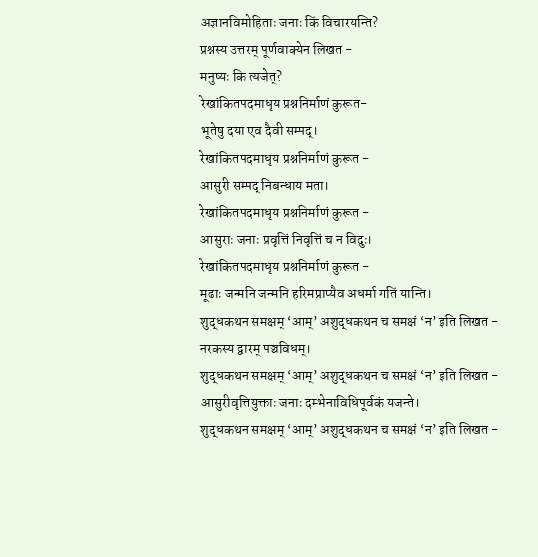अज्ञानविमोहिताः जनाः किं विचारयन्ति?
प्रश्नस्य उत्तरम् पूर्णवाक्येन लिखत -
मनुष्यः कि त्यजेत्?
रेखांकितपदमाधृय प्रश्ननिर्माणं कुरूत-
भूतेषु दया एव दैवी सम्पद्।
रेखांकितपदमाधृय प्रश्ननिर्माणं कुरूत -
आसुरी सम्पद् निबन्धाय मता।
रेखांकितपदमाधृय प्रश्ननिर्माणं कुरूत -
आसुराः जनाः प्रवृत्तिं निवृत्तिं च न विदुः।
रेखांकितपदमाधृय प्रश्ननिर्माणं कुरूत -
मूढाः जन्मनि जन्मनि हरिमप्राप्यैव अधर्मा गतिं यान्ति।
शुद्धकथन समक्षम् ‘आम्’ अशुद्धकथन च समक्षं ‘न’ इति लिखत -
नरकस्य द्वारम् पञ्चविधम्।
शुद्धकथन समक्षम् ‘आम्’ अशुद्धकथन च समक्षं ‘न’ इति लिखत -
आसुरीवृत्तियुक्ताः जनाः दम्भेनाविधिपूर्वकं यजन्ते।
शुद्धकथन समक्षम् ‘आम्’ अशुद्धकथन च समक्षं ‘न’ इति लिखत -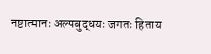नष्टात्मानः अल्पबुद्धयः जगतः हिताय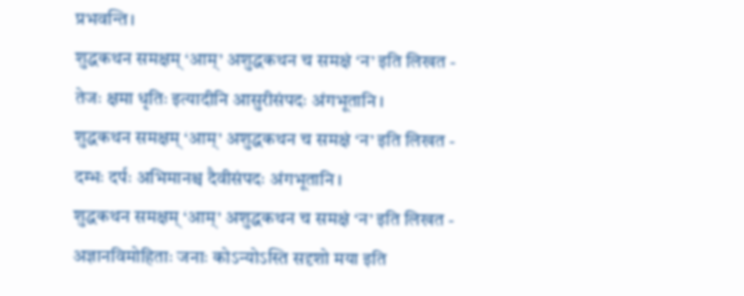प्रभवन्ति।
शुद्धकथन समक्षम् ‘आम्’ अशुद्धकथन च समक्षं ‘न’ इति लिखत -
तेजः क्षमा धृतिः इत्यादीनि आसुरीसंपदः अंगभूतानि।
शुद्धकथन समक्षम् ‘आम्’ अशुद्धकथन च समक्षं ‘न’ इति लिखत -
दम्भः दर्पः अभिमानश्च दैवीसंपदः अंगभूतानि।
शुद्धकथन समक्षम् ‘आम्’ अशुद्धकथन च समक्षं ‘न’ इति लिखत -
अज्ञानविमोहिताः जनाः कोऽन्योऽस्ति सदृशो मया इति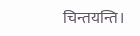चिन्तयन्ति।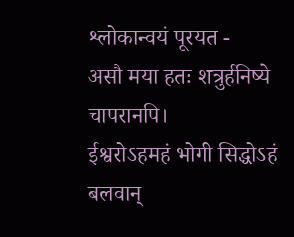श्लोकान्वयं पूरयत -
असौ मया हतः शत्रुर्हनिष्ये चापरानपि।
ईश्वरोऽहमहं भोगी सिद्धोऽहं बलवान्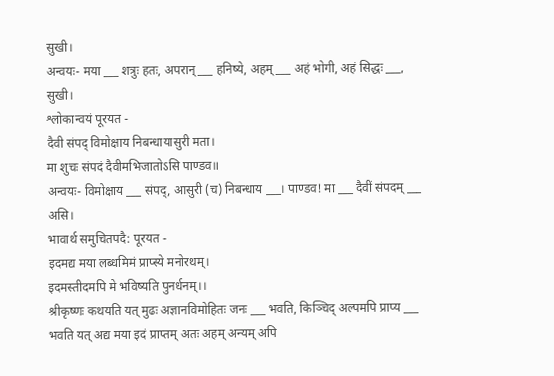सुखी।
अन्वयः- मया ___ शत्रुः हतः, अपरान् ___ हनिष्ये, अहम् ___ अहं भोगी, अहं सिद्धः ___, सुखी।
श्लोकान्वयं पूरयत -
दैवी संपद् विमोक्षाय निबन्धायासुरी मता।
मा शुचः संपदं दैवीमभिजातोऽसि पाण्डव॥
अन्वयः- विमोक्षाय ___ संपद्, आसुरी (च) निबन्धाय ___। पाण्डव! मा ___ दैवीं संपदम् ___ असि।
भावार्थ समुचितपदै: पूरयत -
इदमद्य मया लब्धमिमं प्राप्स्ये मनोरथम्।
इदमस्तीदमपि मे भविष्यति पुनर्धनम्।।
श्रीकृष्णः कथयति यत् मुढः अज्ञानविमोहितः जनः ___ भवति, किञ्चिद् अल्पमपि प्राप्य ___ भवति यत् अद्य मया इदं प्राप्तम् अतः अहम् अन्यम् अपि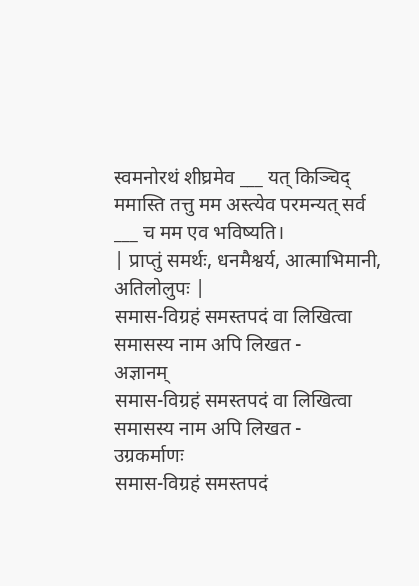स्वमनोरथं शीघ्रमेव ___ यत् किञ्चिद् ममास्ति तत्तु मम अस्त्येव परमन्यत् सर्व ___ च मम एव भविष्यति।
| प्राप्तुं समर्थः, धनमैश्वर्य, आत्माभिमानी, अतिलोलुपः |
समास-विग्रहं समस्तपदं वा लिखित्वा समासस्य नाम अपि लिखत -
अज्ञानम्
समास-विग्रहं समस्तपदं वा लिखित्वा समासस्य नाम अपि लिखत -
उग्रकर्माणः
समास-विग्रहं समस्तपदं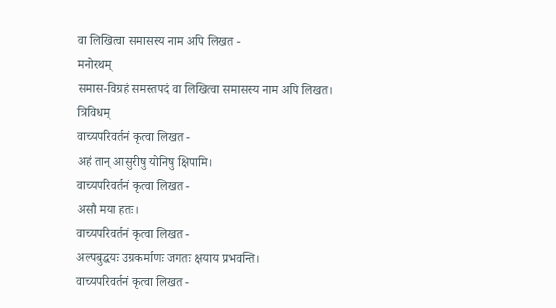वा लिखित्वा समासस्य नाम अपि लिखत -
मनोरथम्
समास-विग्रहं समस्तपदं वा लिखित्वा समासस्य नाम अपि लिखत।
त्रिविधम्
वाच्यपरिवर्तनं कृत्वा लिखत -
अहं तान् आसुरीषु योनिषु क्षिपामि।
वाच्यपरिवर्तनं कृत्वा लिखत -
असौ मया हतः।
वाच्यपरिवर्तनं कृत्वा लिखत -
अल्पबुद्धयः उग्रकर्माणः जगतः क्षयाय प्रभवन्ति।
वाच्यपरिवर्तनं कृत्वा लिखत -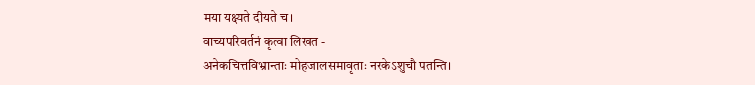मया यक्ष्यते दीयते च।
वाच्यपरिवर्तनं कृत्वा लिखत -
अनेकचित्तविभ्रान्ताः मोहजालसमावृताः नरकेऽशुचौ पतन्ति।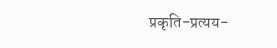प्रकृति-प्रत्यय-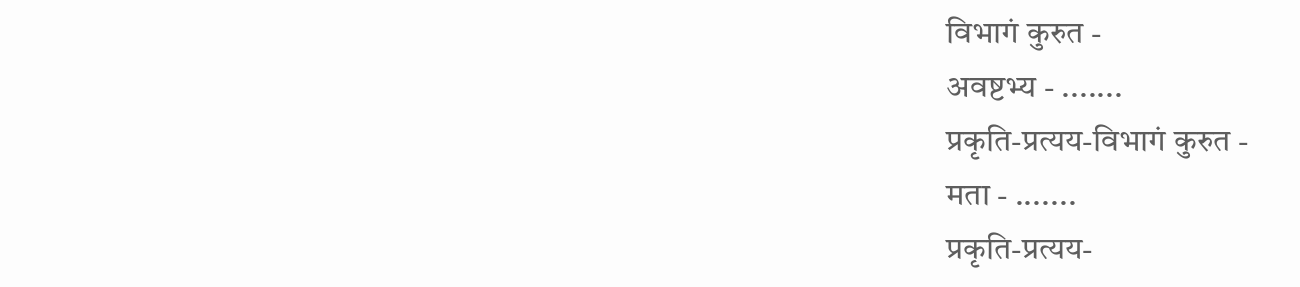विभागं कुरुत -
अवष्टभ्य - .......
प्रकृति-प्रत्यय-विभागं कुरुत -
मता - .......
प्रकृति-प्रत्यय-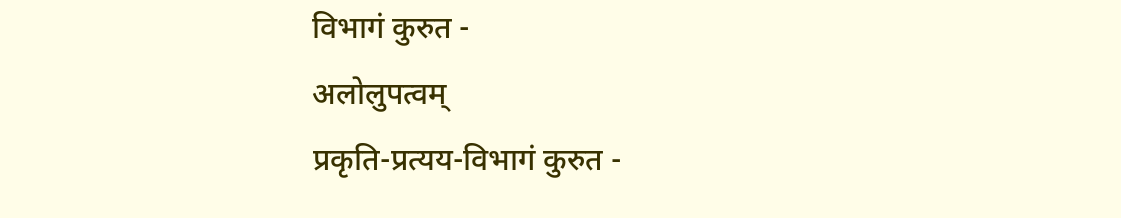विभागं कुरुत -
अलोलुपत्वम्
प्रकृति-प्रत्यय-विभागं कुरुत -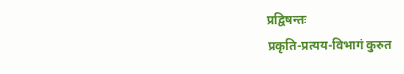प्रद्विषन्तः
प्रकृति-प्रत्यय-विभागं कुरुत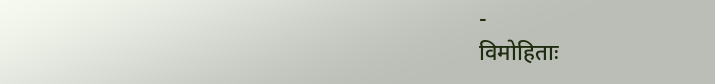-
विमोहिताः